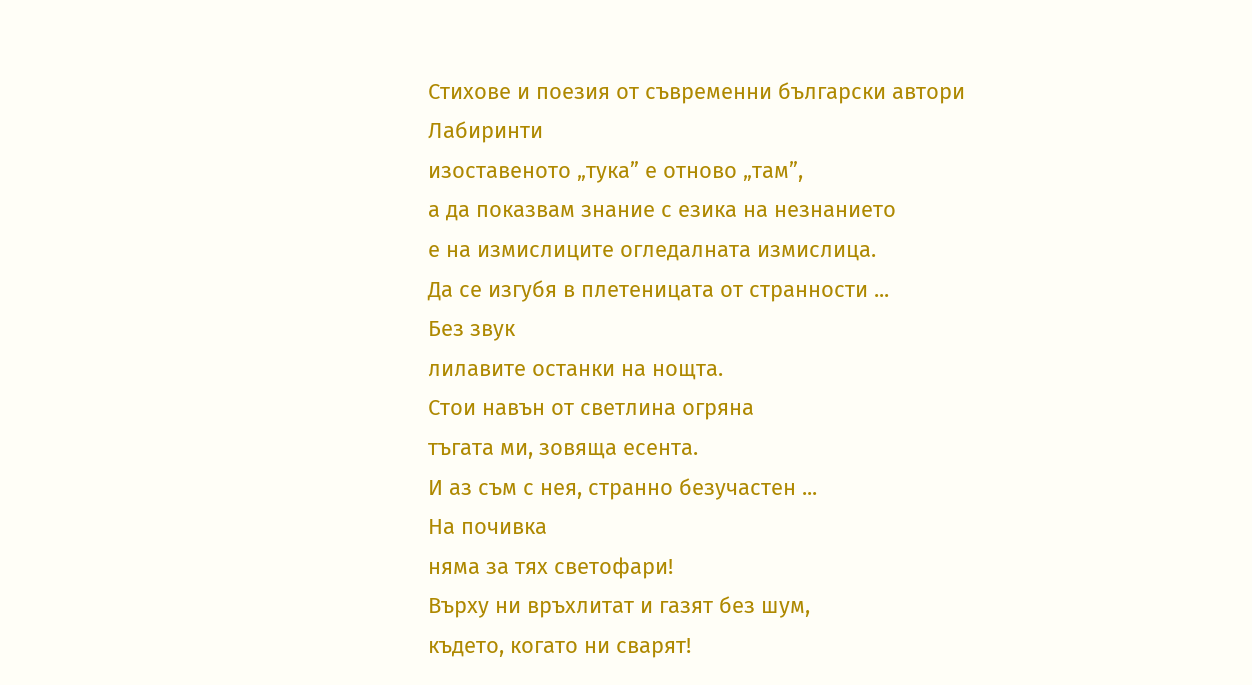Стихове и поезия от съвременни български автори
Лабиринти
изоставеното „тука” е отново „там”,
а да показвам знание с езика на незнанието
е на измислиците огледалната измислица.
Да се изгубя в плетеницата от странности ...
Без звук
лилавите останки на нощта.
Стои навън от светлина огряна
тъгата ми, зовяща есента.
И аз съм с нея, странно безучастен ...
На почивка
няма за тях светофари!
Върху ни връхлитат и газят без шум,
където, когато ни сварят!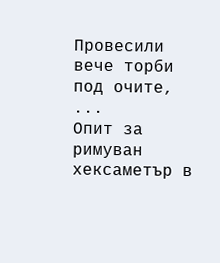Провесили вече торби под очите, ...
Опит за римуван хексаметър в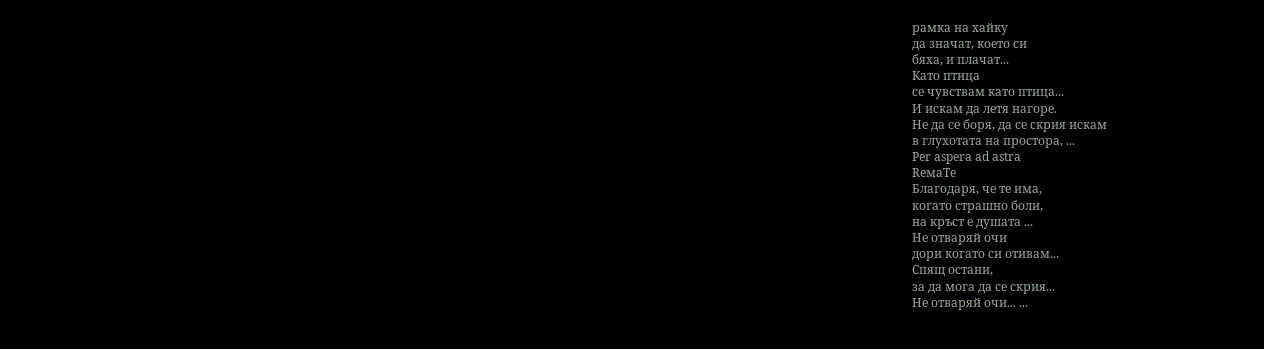рамка на хайку
да значат, което си
бяха, и плачат...
Като птица
се чувствам като птица...
И искам да летя нагоре.
Не да се боря, да се скрия искам
в глухотата на простора, ...
Per aspera ad astra
ReмаTe
Благодаря, че те има,
когато страшно боли,
на кръст е душата ...
Не отваряй очи
дори когато си отивам...
Спящ остани,
за да мога да се скрия...
Не отваряй очи... ...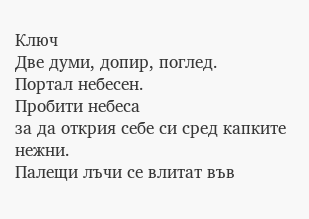Ключ
Две думи, допир, поглед.
Портал небесен.
Пробити небеса
за да открия себе си сред капките нежни.
Палещи лъчи се влитат във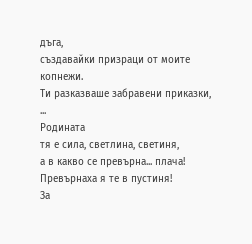дъга,
създавайки призраци от моите копнежи.
Ти разказваше забравени приказки, ...
Родината
тя е сила, светлина, светиня,
а в какво се превърна... плача!
Превърнаха я те в пустиня!
За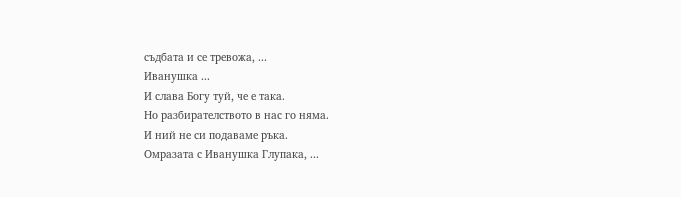съдбата и се тревожа, ...
Иванушка ...
И слава Богу туй, че е така.
Но разбирателството в нас го няма.
И ний не си подаваме ръка.
Омразата с Иванушка Глупака, ...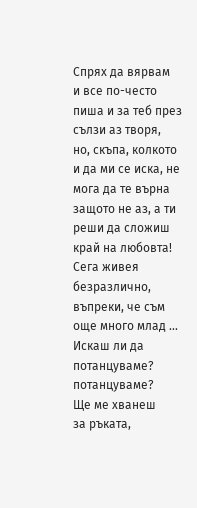Спрях да вярвам
и все по-често пиша и за теб през сълзи аз творя,
но, скъпа, колкото и да ми се иска, не мога да те върна
защото не аз, а ти реши да сложиш край на любовта!
Сега живея безразлично, въпреки, че съм още много млад ...
Искаш ли да потанцуваме?
потанцуваме?
Ще ме хванеш
за ръката,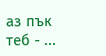аз пък теб - ...